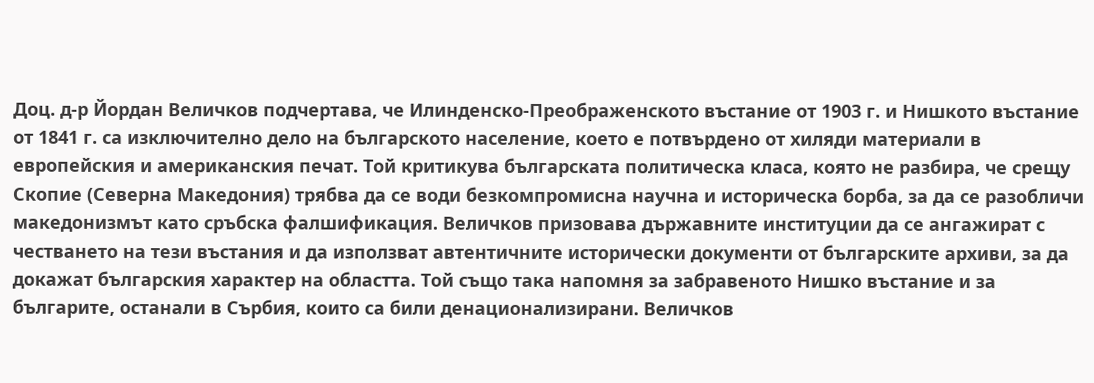Доц. д-р Йордан Величков подчертава, че Илинденско-Преображенското въстание от 1903 г. и Нишкото въстание от 1841 г. са изключително дело на българското население, което е потвърдено от хиляди материали в европейския и американския печат. Той критикува българската политическа класа, която не разбира, че срещу Скопие (Северна Македония) трябва да се води безкомпромисна научна и историческа борба, за да се разобличи македонизмът като сръбска фалшификация. Величков призовава държавните институции да се ангажират с честването на тези въстания и да използват автентичните исторически документи от българските архиви, за да докажат българския характер на областта. Той също така напомня за забравеното Нишко въстание и за българите, останали в Сърбия, които са били денационализирани. Величков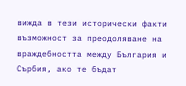вижда в тези исторически факти възможност за преодоляване на враждебността между България и Сърбия, ако те бъдат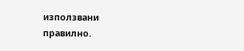използвани правилно.